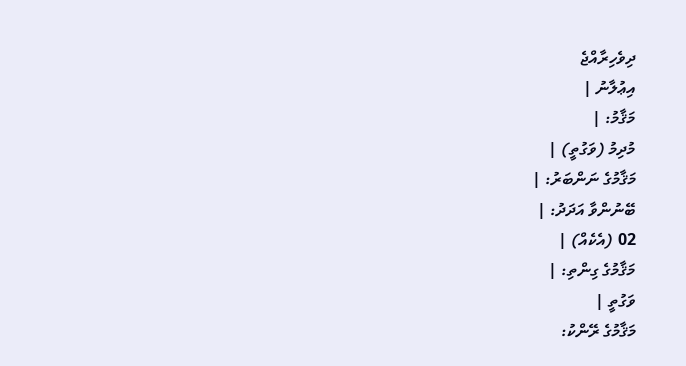ދިވެހިރާއްޖެ
އިޢުލާނު |
މަޤާމު: |
މުދިމު (ވަގުތީ) |
މަޤާމުގެ ނަންބަރު: |
ބޭނުންވާ އަދަދު: |
02 (އެކެއް) |
މަޤާމުގެ ގިންތި: |
ވަގުތީ |
މަޤާމުގެ ރޭންކު: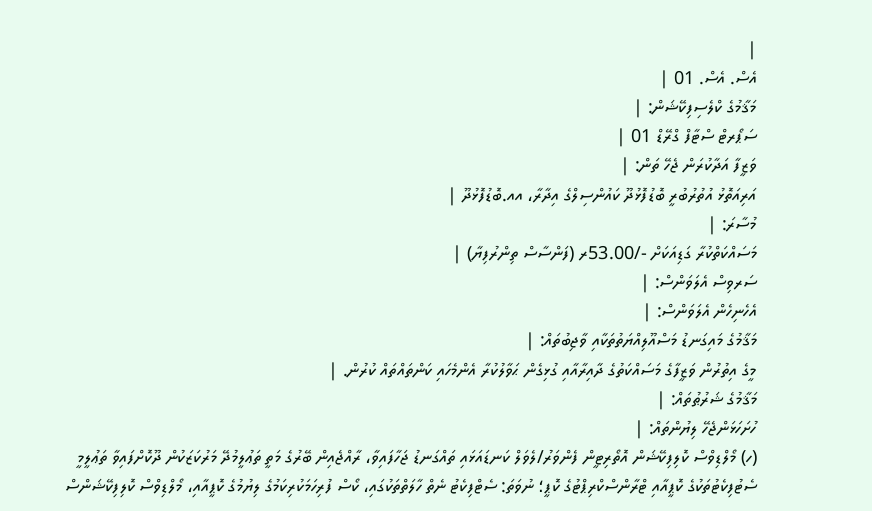|
އެސް. އެސް. 01 |
މަޤާމުގެ ކްލެސިފިކޭޝަން: |
ސަޕޯރޓް ސްޓާފް ގްރޭޑް 01 |
ވަޒީފާ އަދާކުރަން ޖެހޭ ތަން: |
އަރިއަތޮޅު އުތުރުބުރީ ބޮޑުފޮޅުދޫ ކައުންސިލްގެ އިދާރާ، އއ.ބޮޑުފޮޅުދޫ |
މުސާރަ: |
މަސައްކަތްކުރާ ގަޑިއަކަށް -/53.00ރ (ފަންސާސް ތިންރުފިޔާ) |
ސަރވިސް އެލަވަންސް: |
އެހެނިހެން އެލަވަންސް: |
މަޤާމުގެ މައިގަނޑު މަސްއޫލިއްޔަތުތަކާއި ވާޖިބުތައް: |
މީގެ އިތުރުން ވަޒީފާގެ މަސައްކަތުގެ ދާއިރާއާއި ގުޅިގެން ޙަވާލުކުރާ އެންމެހައި ކަންތައްތައް ކުރުން. |
މަޤާމުގެ ޝަރުޠުތައް: |
ހުށަހަޅަންޖެހޭ ލިޔުންތައް: |
(ހ) މޯލްޑިވްސް ކޮލިފިކޭޝަން އޮތޯރިޓީން ފެންވަރު/ލެވަލް ކަނޑައަޅައި ތައްގަނޑު ޖަހާފައިވާ، ރާއްޖެއިން ބޭރުގެ މަތީ ތަޢުލީމުދޭ މަރުކަޒަކުން ދޫކޮށްފައިވާ ތަޢުލީމީ ސެޓުފިކެޓުތަކުގެ ކޮޕީއާއި ޓްރާންސްކްރިޕްޓުގެ ކޮޕީ؛ ނުވަތަ: ސެޓްފިކެޓު ނެތް ހާލަތްތަކުގައި، ކޯސް ފުރިހަމަކުރިކަމުގެ ލިޔުމުގެ ކޮޕީއާއި، މޯލްޑިވްސް ކޮލިފިކޭޝަންސް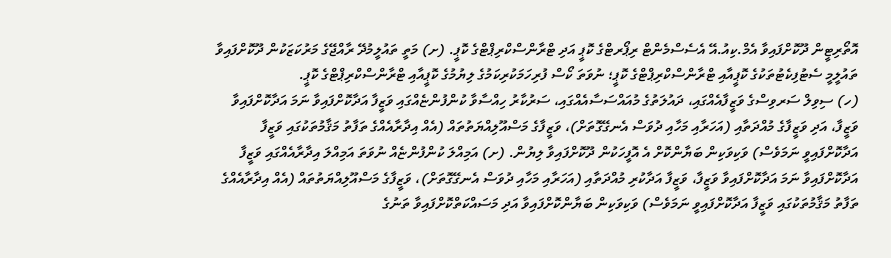އޮތޯރިޓީން ދޫކޮށްފައިވާ އެމް.ކިއު.އޭ އެސެސްމެންޓް ރިޕޯރޓްގެ ކޮޕީ އަދި ޓްރާންސްކްރިޕްޓްގެ ކޮޕީ. (ށ) މަތީ ތައުލީމުދޭ ރާއްޖޭގެ މަރުކަޒަކުން ދޫކޮށްފައިވާ ތައުލީމީ ސެޓުފިކެޓުތަކުގެ ކޮޕީއާއި ޓްރާންސްކްރިޕްޓްގެ ކޮޕީ؛ ނުވަތަ ކޯސް ފުރިހަމަކުރިކަމުގެ ލިޔުމުގެ ކޮޕީއާއި ޓްރާންސްކްރިޕްޓްގެ ކޮޕީ.
(ހ) ސިވިލް ސަރވިސްގެ ވަޒީފާއެއްގައި، ދައުލަތުގެ މުއައްސަސާއެއްގައި، ސަރުކާރު ހިއްސާވާ ކުންފުންޏެއްގައި ވަޒީފާ އަދާކޮށްފައިވާ ނަމަ އަދާކޮށްފައިވާ ވަޒީފާ، އަދި ވަޒީފާގެ މުއްދަތާއި (އަހަރާއި މަހާއި ދުވަސް އެނގޭގޮތަށް)، ވަޒީފާގެ މަސްއޫލިއްޔަތުތައް (އެއް އިދާރާއެއްގެ ތަފާތު މަޤާމުތަކުގައި ވަޒީފާ އަދާކޮށްފައިވީ ނަމަވެސް) ވަކިވަކިން ބަޔާންކޮށް އެ އޮފީހަކުން ދޫކޮށްފައިވާ ލިޔުން. (ށ) އަމިއްލަ ކުންފުންޏެއް ނުވަތަ އަމިއްލަ އިދާރާއެއްގައި ވަޒީފާ އަދާކޮށްފައިވާ ނަމަ އަދާކޮށްފައިވާ ވަޒީފާ، ވަޒީފާ އަދާކުރި މުއްދަތާއި (އަހަރާއި މަހާއި ދުވަސް އެނގޭގޮތަށް)، ވަޒީފާގެ މަސްއޫލިއްޔަތުތައް (އެއް އިދާރާއެއްގެ ތަފާތު މަޤާމުތަކުގައި ވަޒީފާ އަދާކޮށްފައިވީ ނަމަވެސް) ވަކިވަކިން ބަޔާންކޮށްފައިވާ އަދި މަސައްކަތްކޮށްފައިވާ ތަނުގެ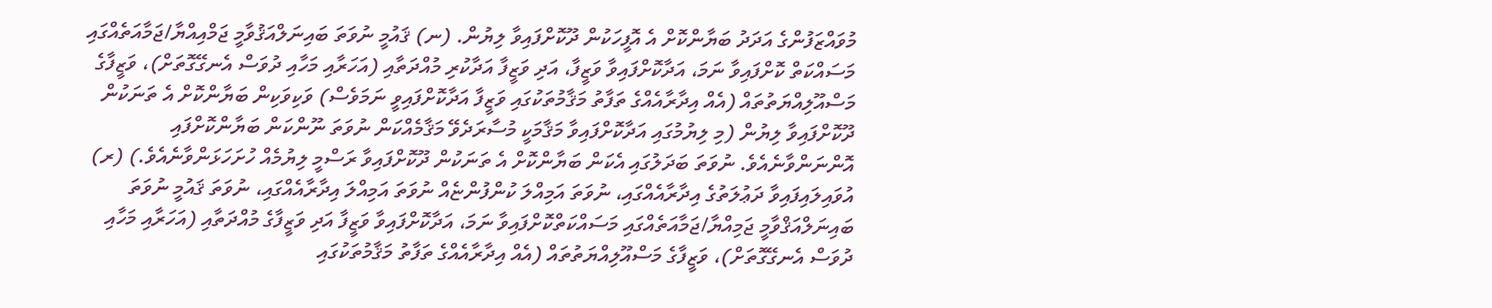މުވައްޒަފުންގެ އަދަދު ބަޔާންކޮށް އެ އޮފީހަކުން ދޫކޮށްފައިވާ ލިޔުން. (ނ) ޤައުމީ ނުވަތަ ބައިނަލްއަޤުވާމީ ޖަމްއިއްޔާ/ޖަމާއަތެއްގައި މަސައްކަތް ކޮށްފައިވާ ނަމަ، އަދާކޮށްފައިވާ ވަޒީފާ، އަދި ވަޒީފާ އަދާކުރި މުއްދަތާއި (އަހަރާއި މަހާއި ދުވަސް އެނގޭގޮތަށް)، ވަޒީފާގެ މަސްއޫލިއްޔަތުތައް (އެއް އިދާރާއެއްގެ ތަފާތު މަޤާމުތަކުގައި ވަޒީފާ އަދާކޮށްފައިވީ ނަމަވެސް) ވަކިވަކިން ބަޔާންކޮށް އެ ތަނަކުން ދޫކޮށްފައިވާ ލިޔުން (މި ލިޔުމުގައި އަދާކޮށްފައިވާ މަޤާމަކީ މުސާރަދެވޭ މަޤާމެއްކަން ނުވަތަ ނޫންކަން ބަޔާންކޮށްފައި އޮންނަންވާނެއެވެ. ނުވަތަ ބަދަލުގައި އެކަން ބަޔާންކޮށް އެ ތަނަކުން ދޫކޮށްފައިވާ ރަސްމީ ލިޔުމެއް ހުށަހަޅަންވާނެއެވެ.) (ރ) އުވައިލައިފައިވާ ދަޢުލަތުގެ އިދާރާއެއްގައި، ނުވަތަ އަމިއްލަ ކުންފުންޏެއް ނުވަތަ އަމިއްލަ އިދާރާއެއްގައި، ނުވަތަ ޤައުމީ ނުވަތަ ބައިނަލްއަޤްވާމީ ޖަމިއްޔާ/ޖަމާއަތެއްގައި މަސައްކަތްކޮށްފައިވާ ނަމަ، އަދާކޮށްފައިވާ ވަޒީފާ އަދި ވަޒީފާގެ މުއްދަތާއި (އަހަރާއި މަހާއި ދުވަސް އެނގޭގޮތަށް)، ވަޒީފާގެ މަސްއޫލިއްޔަތުތައް (އެއް އިދާރާއެއްގެ ތަފާތު މަޤާމުތަކުގައި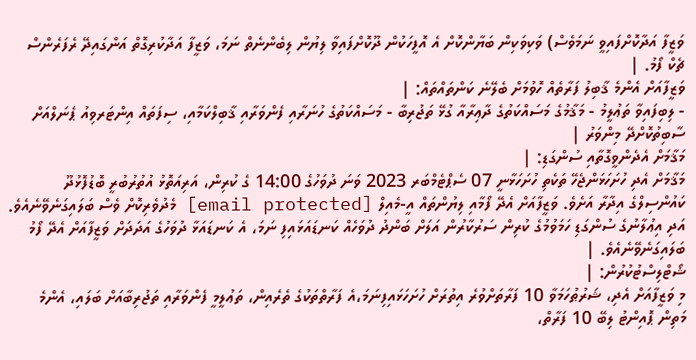ވަޒީފާ އަދާކޮށްފައިވީ ނަމަވެސް) ވަކިވަކިން ބަޔާންކޮށް އެ އޮފީހަކުން ދޫކޮށްފައިވާ ލިޔުން ލިބެންނެތް ނަމަ، ވަޒީފާ އަދާކުރިގޮތް އަންގައިދޭ ރެފަރެންސް ޗެކް ފޯމު. |
ވަޒީފާއަށް އެންމެ ޤާބިލު ފަރާތެއް ހޮވުމަށް ބެލޭނެ ކަންތައްތައް: |
- ލިބިފައިވާ ތަޢުލީމު - މަޤާމުގެ މަސައްކަތުގެ ދާޢިރާއާ ގުޅޭ ތަޖުރިބާ - މަސައްކަތުގެ ހުނަރާއި ފެންވަރާއި ޤާބިލްކަމާއި، ސިފަތައް އިންޓަރވިއު ޕެނަލްއަށް ސާބިތުކޮށްދޭ މިންވަރު |
މަޤާމަށް އެދެންވީގޮތާއި ސުންގަޑި: |
މަޤާމަށް އެދި ހުށަހަޅަންޖެހޭ ތަކެތި ހުށަހަޅާނީ 07 ސެޕްޓެމްބަރ 2023 ވަނަ ދުވަހުގެ 14:00 ގެ ކުރިން، އަރިއަތޮޅު އުތުރުބުރީ ބޮޑުފޮޅުދޫ ކައުންސިލްގެ އިދާރާ އަށެވެ. ވަޒީފާއަށް އެދޭ ފޯމާއި ލިޔުންތައް އީ-މެއިލް [email protected] މެދުވެރިކޮށް ވެސް ބަލައިގަނެވޭނެއެވެ. އަދި އިޢުލާނުގެ ސުންގަޑި ހަމަވުމުގެ ކުރިން ސަރުކާރުން އަލަށް ބަންދު ދުވަހެއް ކަނޑައަޅައިފި ނަމަ، އެ ކަނޑައަޅާ ދުވަހުގެ އަދަދަށް ވަޒީފާއަށް އެދޭ ފޯމު ބަލައިގަނެވޭނެއެވެ. |
ޝޯޓްލިސްޓުކުރުން: |
މި ވަޒީފާއަށް އެދި، ޝަރުޠުހަމަވާ 10 ފަރާތަށްވުރެ އިތުރަށް ހުށަހަޅައިފިނަމަ،އެ ފަރާތްތަކުގެ ތެރެއިން، ތަޢުލީމީ ފެންވަރާއި ތަޖުރިބާއަށް ބަލައި، އެންމެ މަތިން ޕޮއިންޓު ލިބޭ 10 ފަރާތް،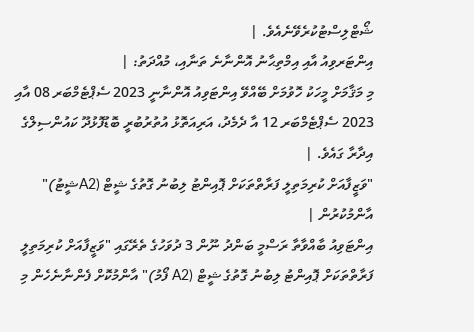ޝޯޓްލިސްޓުކުރެވޭނެއެވެ. |
އިންޓަރވިއު އާއި އިމްތިޙާނު އޮންނާނެ ތަނާއި، މުއްދަތު: |
މި މަޤާމަށް މީހަކު ހޮވުމަށް ބޭއްވޭ އިންޓަވިއު އޮންނާނީ 2023 ސެޕްޓެމްބަރ 08 އާއި 2023 ސެޕްޓެމްބަރ 12 އާ ދެމެދު، އަރިއަތޮޅު އުތުރުބުރީ ބޮޑުފޮޅުދޫ ކައުންސިލްގެ އިދާރާ ގައެވެ. |
"ވަޒީފާއަށް ކުރިމަތިލީ ފަރާތްތަކަށް ޕޮއިންޓު ލިބުނު ގޮތުގެ ޝީޓް (A2ޝީޓު)" އާންމުކުރުން |
އިންޓަވިއު ބާއްވާތާ ރަސްމީ ބަންދު ނޫން 3 ދުވަހުގެ ތެރޭގައި "ވަޒީފާއަށް ކުރިމަތިލީ ފަރާތްތަކަށް ޕޮއިންޓު ލިބުނު ގޮތުގެ ޝީޓް (A2 ފޯމު)" އާންމުކޮށް ފެންނާނެހެން މި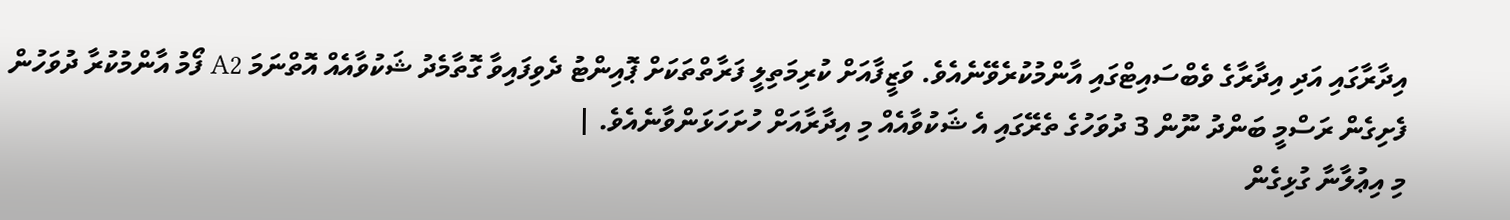އިދާރާގައި އަދި އިދާރާގެ ވެބްސައިޓްގައި އާންމުކުރެވޭނެއެވެ. ވަޒީފާއަށް ކުރިމަތިލީ ފަރާތްތަކަށް ޕޮއިންޓު ދެވިފައިވާ ގޮތާމެދު ޝަކުވާއެއް އޮތްނަމަ A2 ފޯމު އާންމުކުރާ ދުވަހުން ފެށިގެން ރަސްމީ ބަންދު ނޫން 3 ދުވަހުގެ ތެރޭގައި އެ ޝަކުވާއެއް މި އިދާރާއަށް ހުށަހަޅަންވާނެއެވެ. |
މި އިޢުލާނާ ގުޅިގެން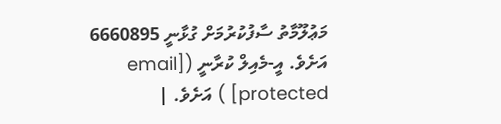މަޢުލޫމާތު ސާފުކުރުމަށް ގުޅާނީ 6660895 އަށެވެ. އީ-މެއިލް ކުރާނީ ([email protected] ) އަށެވެ. |